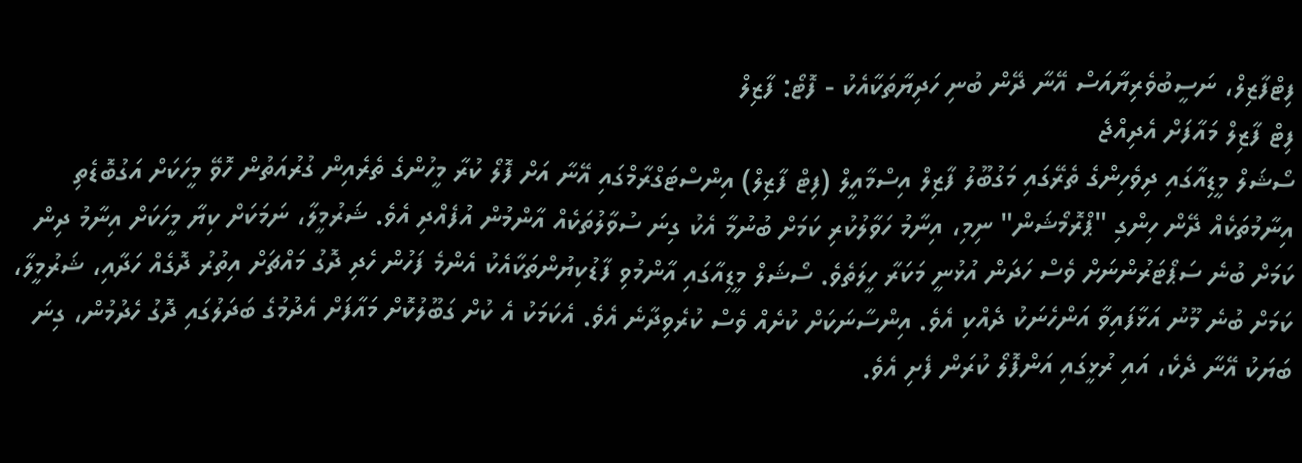ފިޓްފާޒިލް، ނަސީބުވެރިޔާއަސް އޭނާ ދޭން ބުނި ހަދިޔާތަކާއެކު - ފޮޓޯ: ފާޒިލް
ފިޓް ފާޒިލް މައާފަށް އެދިއްޖެ
ސޯޝަލް މީޑިއާގައި ދިވެހިންގެ ތެރޭގައި މަގުބޫލު ފާޒިލް އިސްމާއީލް (ފިޓް ފާޒިލް) އިންސްޓަގްރާމްގައި އޭނާ އަށް ފޮލޯ ކުރާ މީހުންގެ ތެރެއިން ގުރުއަތުން ހޮވޭ މީހަކަށް އަގުބޮޑެތި އިނާމުތަކެއް ދޭން ހިންގި "ޕްރޮމޯޝަން" ނިމި، އިނާމު ހަވާލުކުރި ކަމަށް ބުނުމާ އެކު ގިނަ ސުވާލުތަކެއް އާންމުން އުފެއްދި އެވެ. ޝަރުމީލާ، ނަމަކަށް ކިޔާ މީހަކަށް އިނާމު ދިން ކަމަށް ބުނެ ސަޕޯޓަރުންނަށް ވެސް ހަދަން އުޅުނީ މަކަރާ ހީލަތެވެ. ސޯޝަލް މީޑިއާގައި އާންމުވި ފާޑުކިޔުންތަކާއެކު އެންމެ ފަހުން ހެދި ދޮގު މައްޗަށް އިތުރު ދޮގެއް ހަދާއި، ޝަރުމީލާ، ކަމަށް ބުނެ މޫނު އަޅާފައިވާ އަންހެނަކު ދެއްކި އެވެ. އިންސާނަކަށް ކުށެއް ވެސް ކުރެވިދާނެ އެވެ. އެކަމަކު އެ ކުށް ގަބޫލުކޮށް މައާފަށް އެދުމުގެ ބަދަލުގައި ދޮގު ހެދުމުން، ގިނަ ބަޔަކު އޭނާ ދެކެ، އައި ރުޅީގައި އަންފޮލޯ ކުރަން ފެށި އެވެ.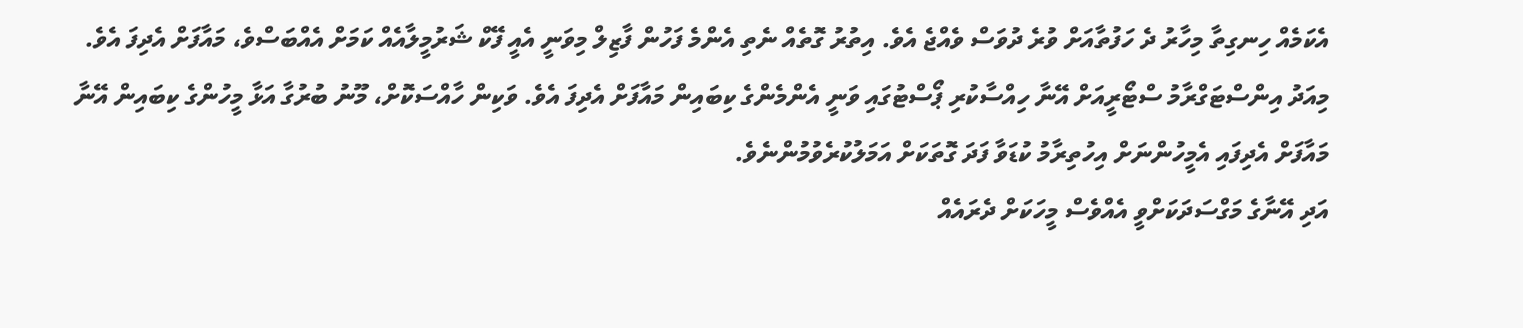އެކަމެއް ހިނގިތާ މިހާރު ދެ ހަފުތާއަށް ވުރެ ދުވަސް ވެއްޖެ އެވެ. އިތުރު ގޮތެއް ނެތި އެންމެ ފަހުން ފާޒިލް މިވަނީ އެއީ ފޭކް ޝަރުމީލާއެއް ކަމަށް އެއްބަސްވެ، މައާފަށް އެދިފަ އެވެ.
މިއަދު އިންސްޓަގްރާމު ސްޓޯރީއަށް އޭނާ ހިއްސާކުރި ޕޯސްޓުގައި ވަނީ އެންމެންގެ ކިބައިން މައާފަށް އެދިފަ އެވެ. ވަކިން ހާއްސަކޮށް، މޫނު ބުރުގާ އަޅާ މީހުންގެ ކިބައިން އޭނާ މައާފަށް އެދިފައި އެމީހުންނަށް އިހުތިރާމު ކުޑަވާ ފަދަ ގޮތަކަށް އަމަލުކުރެވުމުންނެވެ.
އަދި އޭނާގެ މަގްސަދަކަށްވީ އެއްވެސް މީހަކަށް ދެރައެއް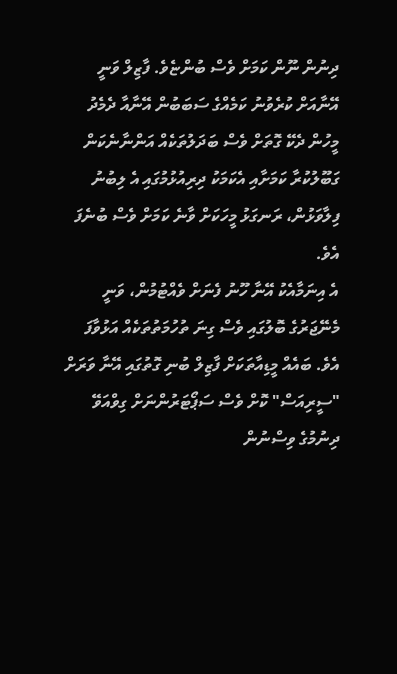ދިނުން ނޫން ކަމަށް ވެސް ބުންޏެވެ. ފާޒިލް ވަނީ އޭނާއަށް ކުރެވުނު ކަމެއްގެ ސަބަބުން އޭނާއާ ދެމެދު މީހުން ދެކޭ ގޮތަށް ވެސް ބަދަލުތަކެއް އަންނާނެކަން ގަބޫލުކުރާ ކަމަށާއި އެކަމަކު ދިރިއުޅުމުގައި އެ ލިބުނު ފިލާވަޅުން، ރަނގަޅު މީހަކަށް ވާނެ ކަމަށް ވެސް ބުނެފަ އެވެ.
އެ އިނަމާއެކު އޭނާ ހޫނު ފެނަށް ވެއްޓުމުން، ވަނީ މެނޭޖަރުގެ ބޮލުގައި ވެސް ގިނަ ތުހުމަތުތަކެއް އަޅުވާފަ އެވެ. ބައެއް މީޑިއާތަކަށް ފާޒިލް ބުނި ގޮތުގައި އޭނާ ވަރަށް "ސީރިއަސް" ކޮށް ވެސް ސަޕޯޓަރުންނަށް ގިވްއަވޭ ދިނުމުގެ ވިސްނުން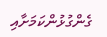ގެންގުޅުންކަމަށާއި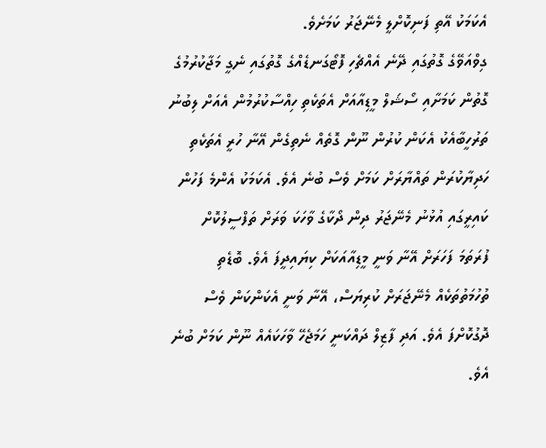އެކަމަކު އޭތި ފަނިކޮށްލީ މެނޭޖަރު ކަމަށެވެ.
ގިވްއަވޭގެ ގޮތުގައި ދޭނެ އެއްޗެހި ފޮޓޯގަނޑެއްގެ ގޮތުގައި ނެގީ މަޖާކުރުމުގެ ގޮތުން ކަމަށާއި ސޯޝަލް މީޑިއާއަށް އެތަކެތި ހިއްސާކުރުމުން އެއަށް ލިބުނު ތަރުހީބާއެކު އެކަން ކުރުން ނޫން ގޮތެއް ނެތިގެން އޭނާ ހުރީ އެތަކެތި ހަދިޔާކުރަން ތައްޔާރަށް ކަމަށް ވެސް ބުނެ އެވެ. އެކަމަކު އެންމެ ފަހުން ކައިރީގައި އުޅުނު މެނޭޖަރު ދިން ދޯކާގެ ވާހަކަ ވަރަށް ތަފްސީލުކޮށް ފުރަތަމަ ފަހަރަށް އޭނާ ވަނީ މީޑިއާއަކަށް ކިޔައިދީފަ އެވެ. ބޮޑެތި ތުހުމަތުތަކެއް މެނޭޖަރަށް ކުރިޔަސް، އޭނާ ވަނީ އެކަންކަން ވެސް ދޮގުކޮށްފަ އެވެ. އަދި ފާޒިލް ދައްކަނީ ހަމަޖެހޭ ވާހަކައެއް ނޫން ކަމަށް ބުނެ އެވެ.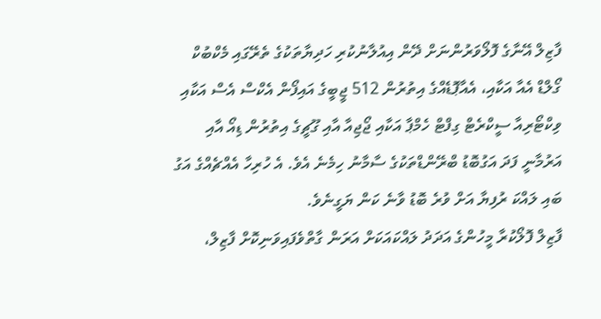ފާޒިލް އޭނާގެ ފޮލޯވަރުންނަށް ދޭން އިއުލާނުކުރި ހަދިޔާތަކުގެ ތެރޭގައި މެކްބުކް ގޯލްޑް އެއާ އަކާއި، އެއާޕޮޑެއްގެ އިތުރުން 512 ޖީބީގެ އައިފޯން އެކްސް އެސް އަކާއި ވިކްޓޯރިއާ ސީކްރެޓް ގިފްޓް ހެމްޕާ އަކާއި ޖޯޖިއާ އާއި ގޫޗީގެ އިތުރުން ޑިއޯ އާއި އަރުމާނީ ފަދަ އަގުބޮޑު ބްރޭންޑްތަކުގެ ސާމާނު ހިމެނެ އެވެ. އެ ހުރިހާ އެއްޗެއްގެ އަގު ބައި ލައްކަ ރުފިޔާ އަށް ވުރެ ބޮޑު ވާނެ ކަން ޔަގީނެވެ.
ފާޒިލް ފޮލޯކުރާ މީހުންގެ އަދަދު ލައްކައަކަށް އަރަން ގާތްވެފައިވަނިކޮށް ފާޒިލް،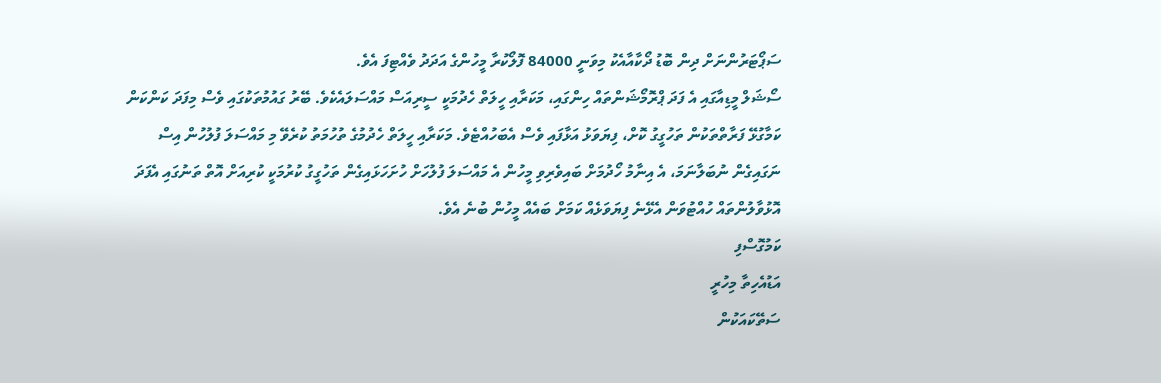ސަޕޯޓަރުންނަށް ދިން ބޮޑު ދޯކާއާއެކު މިވަނީ 84000 ފޮލޯކުރާ މީހުންގެ އަދަދު ވެއްޓިފަ އެވެ.
ސޯޝަލް މީޑިއާގައި އެ ފަދަ ޕްރޮމޯޝަންތައް ހިންގައި، މަކަރާއި ހީލަތް ހެދުމަކީ ސީރިއަސް މައްސަލައެކެވެ. ބޭރު ގައުމުތަކުގައި ވެސް މިފަދަ ކަންކަން ކަމާގުޅޭ ފަރާތްތަކުން ތަހުގީގު ކޮށް، ފިޔަވަޅު އަޅާފައި ވެސް އެބަހުއްޓެވެ. މަކަރާއި ހީލަތް ހެދުމުގެ ތުހުމަތު ކުރެވޭ މި މައްސަލަ ފުލުހުން އިސް ނަގައިގެން ނުބަލާނަމަ، އެ އިނާމު ހޯދުމަށް ބައިވެރިވި މީހުން އެ މައްސަލަ ފުލުހަށް ހުށަހަޅައިގެން ތަހުގީގު ކުރުމަކީ ކުރިއަށް އޮތް ތަނުގައި އެފަދަ އޮޅުވާލުންތައް ހުއްޓުވަން އެޅޭނެ ފިޔަވަޅެއް ކަމަށް ބައެއް މީހުން ބުނެ އެވެ.
ކަމުގޮސްފި
އަޑުއެހިތާ މިހުރީ
ސަތޭކައަކުން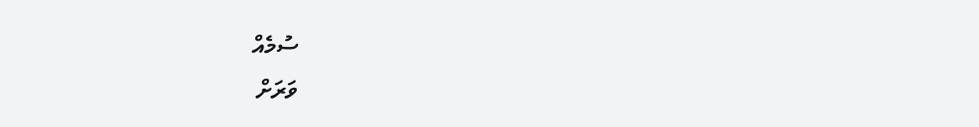ސުމެއް
ވަރަށް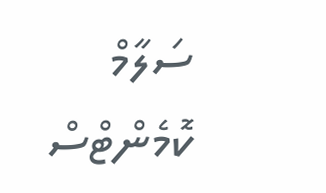ސަލާމް
ކޮމެންޓްސް